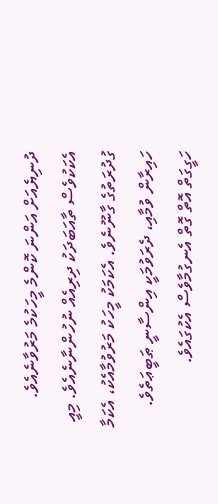ދުނިޔެއަށް އަންނަ ކޮންމެ މީހަކުމެ މަރުވާނެއެވެ. އެކަކުވެސް ތާއަބަދަކު ދިރިއެއް ނުހުންނާނެއެވެ. މިއީ ގުދުރަތުގެ ގާނޫނެވެ. އެކަމަކު މީހަކު މަރުވުމާއެކު، އެކަމާ ހައިރާން ވުމާއި، ދެރަވުމަކީ އިންސާނީ ޠަބީޢަތެވެ. ހަގީގަތް އޮތް ގޮތް އެނގުމާވެސް އެކުގައެވެ.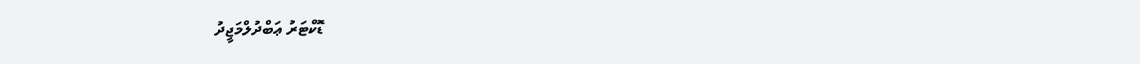ޑޮކްޓަރު ޢަބްދުލްމަޖީދު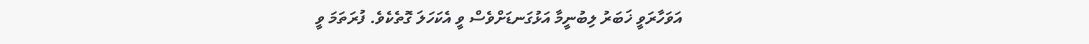އަވަހާރަވީ ޚަބަރު ލިބުނީމާ އަޅުގަނޑަށްވެސް ވީ އެކަހަލަ ގޮތެކެވެ. ފުރަތަމަ ވީ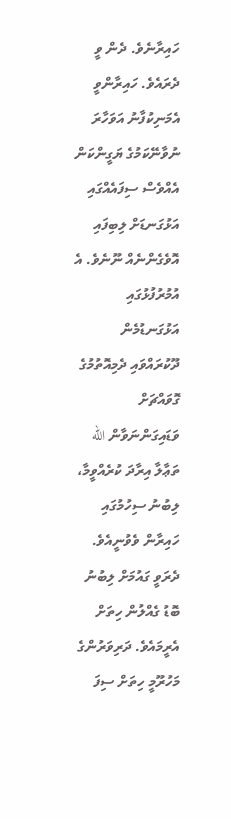ހައިރާނެވެ. ދެން ވީ ދެރައެވެ. ހައިރާންވީ އެމަނިކުފާނު އަވަހާރަ ނުވާނޭކަމުގެ ޔަގީންކަން އެއްވެސް ސިފައެއްގައި އަޅުގަނޑަށް ލިބިފައި އޮވެގެންނެއް ނޫނެވެ. އެ އުމުރުފުޅުގައި އަޅުގަނޑުމެން ދޫކުރައްވައި ދެމިއޮތުމުގެ ގޮވައްޗަށް ވަޑައިގަންނަވާން الله ތަޢާލާ އިރާދަ ކުރެއްވީމާ، ލިބުނު ސިހުމުގައި ހައިރާން ވެވުނީއެވެ. ދެރަވީ ގައުމަށް ލިބުނު ބޮޑު ގެއްލުން ހިތަށް އެރީމައެވެ. ދަރިވަރުންގެ މަހުރޫމީ ހިތަށް ސިފަ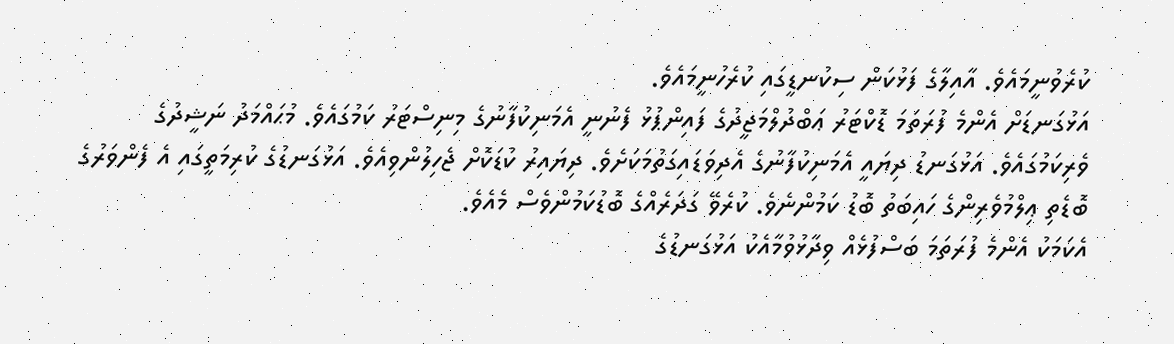ކުރެވުނީމައެވެ. އާއިލާގެ ފަޅުކަން ސިކުނޑީގައި ކުރެހުނީމައެވެ.
އަޅުގަނޑަށް އެންމެ ފުރަތަމަ ޑޮކްޓަރު ޢަބްދުލްމަޖީދުގެ ފައިންޕުޅު ފެނުނީ އެމަނިކުފާނުގެ މިނިސްޓަރު ކަމުގައެވެ. މުޙައްމަދު ނަޝީދުގެ ވެރިކަމުގައެވެ. އަޅުގަނޑު ދިޔައީ އެމަނިކުފާނުގެ އެދިވަޑައިގަތުމަކަށެވެ. ދިޔައިރު ކުޑަކޮށް ޖެހިލުންވިއެވެ. އަޅުގަނޑުގެ ކުރިމަތީގައި އެ ފެންވަރުގެ ބޮޑެތި ޢިލްމުވެރިންގެ ހައިބަތު ބޮޑު ކަމުންނެވެ. ކުރެވޭ ގަދަރެއްގެ ބޮޑުކަމުންވެސް މެއެވެ.
އެކަމަކު އެންމެ ފުރަތަމަ ބަސްފުޅެއް ވިދާޅުވުމާއެކު އަޅުގަނޑުގެ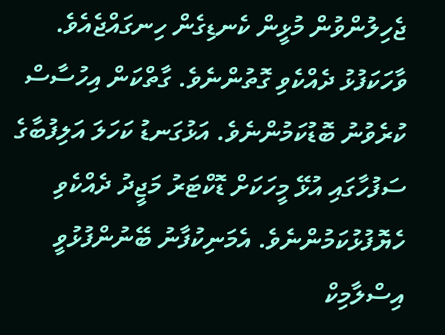ޖެހިލުންވުން މުޅީން ކެނޑިގެން ހިނގައްޖެއެވެ. ވާހަކަފުޅު ދެއްކެވި ގޮތުންނެވެ. ގާތްކަން އިހުސާސް ކުރެވުނު ބޮޑުކަމުންނެވެ. އަޅުގަނޑު ކަހަލަ އަލިފުބާގެ ސަފުހާގައި އުޅޭ މީހަކަށް ޑޮކްޓަރު މަޖީދު ދެއްކެވި ހެޔޮފުޅުކަމުންނެވެ. އެމަނިކުފާނު ބޭނުންފުޅުވީ އިސްލާމިކް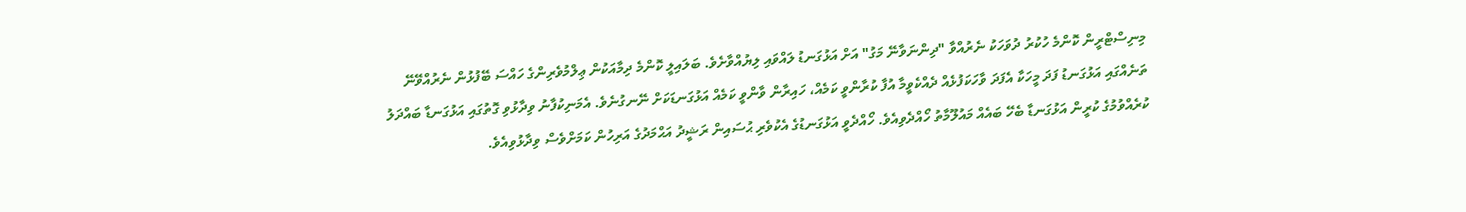މިނިސްޓްރީން ކޮންމެ ހުކުރު ދުވަހަކު ނެރުއްވާ "ދިންނަވާނޭ މަގު" އަށް އަޅުގަނޑު ލައްވައި ލިޔުއްވާށެވެ. ބަލައިލީ ކޮންމެ ދިމާއަކުން ޢިލްމުވެރިންގެ ހައްސަ ބޭފުޅުން ނެރުއްވޭނޭ ތަނެއްގައި އަޅުގަނޑު ފަދަ މީހަކާ އެފަދަ ވާހަކަފުޅެއް ދެއްކެވީމާ އުފާ ކުރާންވީ ކަމެއް، ހައިރާން ވާންވީ ކަމެއް އަޅުގަނޑަކަށް ނޭނގުނެވެ. އެމަނިކުފާނު ވިދާޅުވި ގޮތުގައި އަޅުގަނޑާ ބައްދަލު ކުރެއްވުމުގެ ކުރީން އަޅުގަނޑާ ބެހޭ ބައެއް މައުލޫމާތު ހޯއްދެވިއެވެ. ހޯއްދެވީ އަޅުގަނޑުގެ އެކުވެރި ޙުސައިން ރަޝީދު އަޙްމަދުގެ އަރިހުން ކަމަށްވެސް ވިދާޅުވިއެވެ.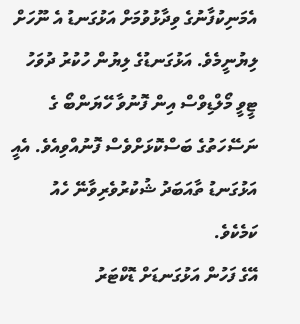އެމަނިކުފާނުގެ ވިދާޅުވުމަށް އަޅުގަނޑު އެ ނޫހަށް ލިޔުނީމެވެ. އަޅުގަނޑުގެ ލިޔުން ހުކުރު ދުވަހު ޓީވީ މޯލްޑިވްސް އިން ފޮނުވާ ހޭޔަންބޯ ގެ ނަސޭހަތުގެ ބަސްކޮޅަށްވެސް ފޮނުއްވިއެވެ. އެއީ އަޅުގަނޑު ތާއަބަދު ޝުކުރުވެރިވާނޭ ހެއު ކަމެކެވެ.
އޭގެ ފަހުން އަޅުގަނޑަށް ޑޮކްޓަރު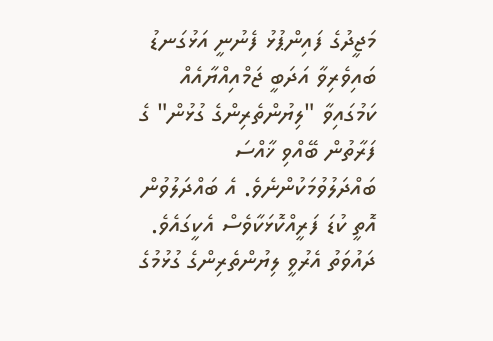މަޖީދުގެ ފައިންޕުޅު ފެނުނީ އަޅުގަނޑު ބައިވެރިވާ އަދަބީ ޖަމްއިއްޔާއެއް ކަމުގައިވާ "ލިޔުންތެރިންގެ ގުޅުން" ގެ ފަރާތުން ބޭއްވި ޚާއްސަ ބައްދަލުވުމަކުންނެވެ. އެ ބައްދަލުވުން އޮތީ ކުޑަ ފަރީއްކޮޅަކާވެސް އެކީގައެވެ. ދައުވަތު އެރުވީ ލިޔުންތެރިންގެ ގުޅުމުގެ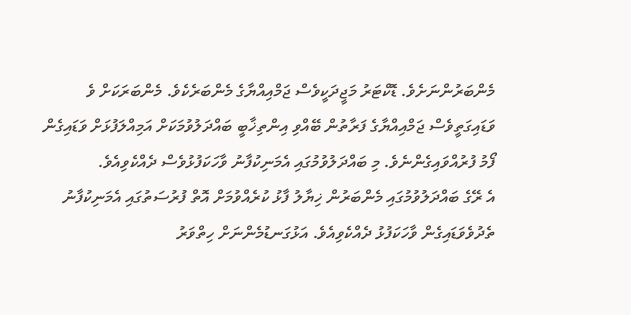މެންބަރުންނަށެވެ. ޑޮކްޓަރު މަޖީދަކީވެސް ޖަމްއިއްޔާގެ މެންބަރެކެވެ. މެންބަރަކަށް ވެ ވަޑައިގަތީވެސް ޖަމްއިއްޔާގެ ފަރާތުން ބޭއްވި އިންތިޚާބީ ބައްދަލުވުމަކަށް އަމިއްލަފުޅަށް ވަޑައިގެން ފޯމު ފުރުއްވައިގެންނެވެ. މި ބައްދަލުވުމުގައި އެމަނިކުފާނު ވާހަކަފުޅުވެސް ދެއްކެވިއެވެ.
އެ ރޭގެ ބައްދަލުވުމުގައި މެންބަރުން ޚިޔާލު ފާޅު ކުރެއްވުމަށް އޮތް ފުރުސަތުގައި އެމަނިކުފާނު ތެދުވެވަޑައިގެން ވާހަކަފުޅު ދެއްކެވިއެވެ. އަޅުގަނޑުމެންނަށް ހިތްވަރު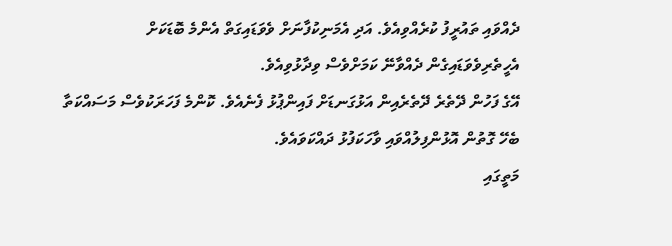ދެއްވައި ތައުރީފު ކުރެއްވިއެވެ. އަދި އެމަނިކުފާނަށް ވެވަޑައިގަތް އެންމެ ބޮޑަކަށް އެހީތެރިވެވަޑައިގެން ދެއްވާނޭ ކަމަށްވެސް ވިދާޅުވިއެވެ.
އޭގެ ފަހުން ދޭތެރެ ދޭތެރެއިން އަޅުގަނޑަށް ފައިންޕުޅު ފެނެއެވެ. ކޮންމެ ފަހަރަކުވެސް މަސައްކަތާ ބެހޭ ގޮތުން އޮޅުންފިލުއްވައި ވާހަކަފުޅު ދައްކަވައެވެ.
މަތީގައި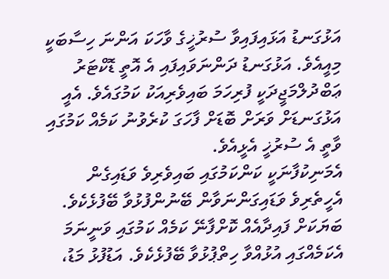އަޅުގަނޑު އަޅައިފައިވާ ސުރުޚީގެ ވާހަކަ އަންނަ ހިސާބަކީ މިއީއެވެ. އަޅުގަނޑު ދަންނަވައިފައި އެ އޮތީ ޑޮކްޓަރު ޢަބްދުލްމަޖީދަކީ ފުރިހަމަ ބައިވެރިއަކު ކަމުގައެވެ. އެއީ އަޅުގަނޑަށް ވަރަށް ބޮޑަށް ފާހަގަ ކުރެވުނު ކަމެއް ކަމުގައި ވާތީ އެ ސުރުޚީ އެޅީއެވެ.
އެމަނިކުފާނަކީ ކަންކަމުގައި ބައިވެރިވެ ވަޑައިގެން އެހީތެރިވެ ވަޑައިގަންނަވާން ބޭނުންފުޅުވާ ބޭފުޅެކެވެ. ބަޔަކަށް ފައިދާއެއް ކޮށްފާނޭ ކަމެއް ކަމުގައި ވަނީނަމަ އެކަމެއްގައި އުޅުއްވާ ހިތްޕުޅުވާ ބޭފުޅެކެވެ. އަޑުފުޅު މަޑު،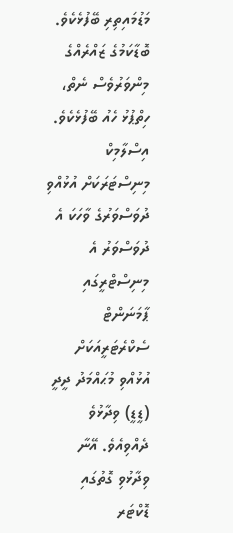މަޑުމައިތިރި ބޭފުޅެކެވެ. ބޮޑާކަމުގެ ޒައްރެއްގެ މިންވަރުވެސް ނެތް، ހިތްޕުޅު ހެއު ބޭފުޅެކެވެ.
އިސްލާމިކް މިނިސްޓަރަކަށް އުޅުއްވި ދުވަސްވަރުގެ ވާހަކަ އެ ދުވަސްވަރު އެ މިނިސްޓްރީގައި ޕާމަނަންޓް ސެކްރެޓަރީއަކަށް އުޅުއްވި މުޙައްމަދު ދީދީ (ޑީޑީ) ވިދާޅުވެ ދެއްވިއެވެ. އޭނާ ވިދާޅުވި ގޮތުގައި ޑޮކްޓަރ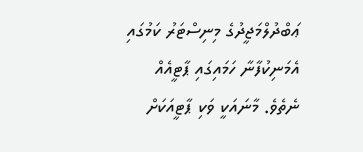ޢަބްދުލްމަޖީދުގެ މިނިސްޓަރު ކަމުގައި އެމަނިކުފާނާ ހަމައިގައި ޕާޓީއެއް ނެތެވެ. މާނައަކީ ވަކި ޕާޓީއަކަށް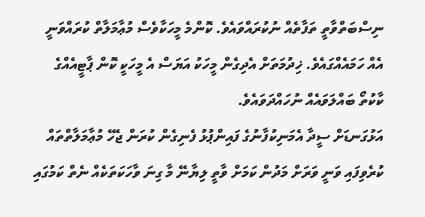ނިސްބަތްވާތީ ތަފާތެއް ނުކުރައްވައެވެ. ކޮންމެ މީހަކާވެސް މުޢާމަލާތް ކުރައްވަނީ އެއް ހަމައެއްގައެވެ. ޚިދުމަތަށް އެދިގެން މީހަކު އަޔަސް އެ މީހަކީ ކޮން ޕާޓީއެއްގެ ކާކުތޯ ބައްލަވައެއް ނުހައްދަވައެވެ.
އަޅުގަނޑަށް ސީދާ އެމަނިކުފާނުގެ ފައިންޕުޅު ފެނިގެން ކުރަން ޖެހޭ މުޢާމަލާތްތައް ކުރެވިފައި ވަނީ ވަރަށް މަދުން ކަމަށް ވާތީ ލިޔާނޭ މާ ގިނަ ވާހަކަތަކެއް ނެތް ކަމުގައި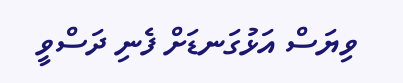ވިޔަސް އަޅުގަނޑަށް ފެނި ދަސްވީ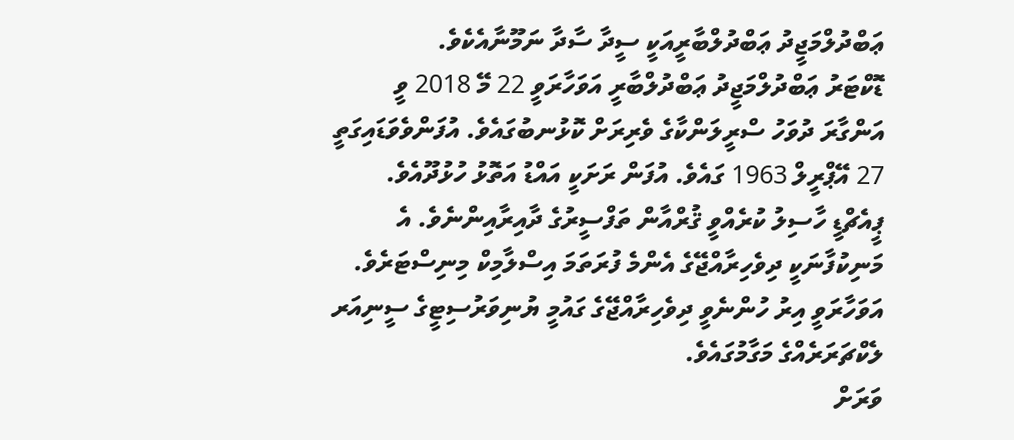ޢަބްދުލްމަޖީދު ޢަބްދުލްބާރީއަކީ ސީދާ ސާދާ ނަމޫނާއެކެވެ.
ޑޮކްޓަރު ޢަބްދުލްމަޖީދު ޢަބްދުލްބާރީ އަވަހާރަވީ 22 މޭ 2018 ވީ އަންގާރަ ދުވަހު ސްރީލަންކާގެ ވެރިރަށް ކޮޅުނބުގައެވެ. އުފަންވެވަޑައިގަތީ 27 އޭޕްރީލް 1963 ގައެވެ. އުފަން ރަށަކީ އައްޑު އަތޮޅު ހުޅުދޫއެވެ. ޕީއެޗްޑީ ހާސިލު ކުރެއްވީ ޤުރްއާން ތަފްސީރުގެ ދާއިރާއިންނެވެ. އެ މަނިކުފާނަކީ ދިވެހިރާއްޖޭގެ އެންމެ ފުރަތަމަ އިސްލާމިކް މިނިސްޓަރެވެ. އަވަހާރަވީ އިރު ހުންނެވީ ދިވެހިރާއްޖޭގެ ގައުމީ ޔުނިވަރުސިޓީގެ ސީނިއަރ ލެކްޗަރަރެއްގެ މަގާމުގައެވެ.
ވަރަށް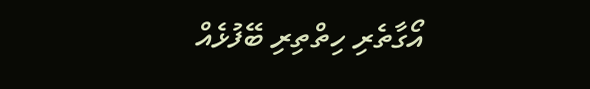އޯގާތެރި ހިތްތިރި ބޭފުޅެއް